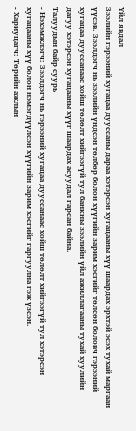Үйл явдал
Зээлийн гэрээний хугацаа дууссаны дараа хэтэрсэн хугацааны хүү шаардах эрхтэй эсэх тухай маргаан үүсэв. Зээлдэгч нь зээлийн үндсэн төлбөр болон хүүгийн зарим хэсгийг төлсөн боловч гэрээний хугацаа дууссанаас хойш төлөлт хийгээгүй тул банкны зээлийн үйл ажиллагааны тухай хуулийн дагуу хэтэрсэн хугацааны хүүг шаардах асуудал гарсан байна.
Талуудын байр суурь
- Нэхэмжлэгч: Зээлдэгч нь гэрээний хугацаа дууссанаас хойш төлөлт хийгээгүй тул хэтэрсэн хугацааны хүү болон нэмэгдүүлсэн хүүгийн зарим хэсгийг гаргуулна гэж үзсэн.
- Хариуцагч: Төрийн ажлын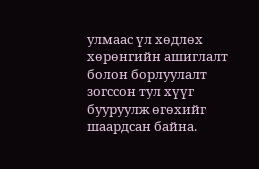улмаас үл хөдлөх хөрөнгийн ашиглалт болон борлуулалт зогссон тул хүүг бууруулж өгөхийг шаардсан байна.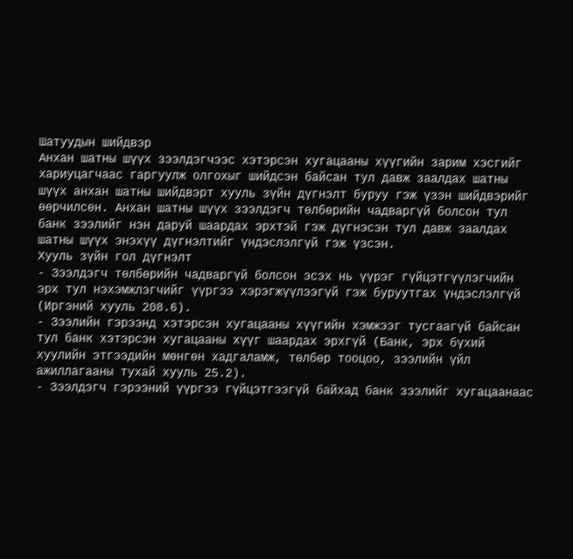Шатуудын шийдвэр
Анхан шатны шүүх зээлдэгчээс хэтэрсэн хугацааны хүүгийн зарим хэсгийг хариуцагчаас гаргуулж олгохыг шийдсэн байсан тул давж заалдах шатны шүүх анхан шатны шийдвэрт хууль зүйн дүгнэлт буруу гэж үзэн шийдвэрийг өөрчилсөн. Анхан шатны шүүх зээлдэгч төлбөрийн чадваргүй болсон тул банк зээлийг нэн даруй шаардах эрхтэй гэж дүгнэсэн тул давж заалдах шатны шүүх энэхүү дүгнэлтийг үндэслэлгүй гэж үзсэн.
Хууль зүйн гол дүгнэлт
- Зээлдэгч төлбөрийн чадваргүй болсон эсэх нь үүрэг гүйцэтгүүлэгчийн эрх тул нэхэмжлэгчийг үүргээ хэрэгжүүлээгүй гэж буруутгах үндэслэлгүй (Иргэний хууль 208.6).
- Зээлийн гэрээнд хэтэрсэн хугацааны хүүгийн хэмжээг тусгаагүй байсан тул банк хэтэрсэн хугацааны хүүг шаардах эрхгүй (Банк, эрх бүхий хуулийн этгээдийн мөнгөн хадгаламж, төлбөр тооцоо, зээлийн үйл ажиллагааны тухай хууль 25.2).
- Зээлдэгч гэрээний үүргээ гүйцэтгээгүй байхад банк зээлийг хугацаанаас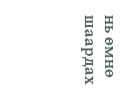нь өмнө шаардах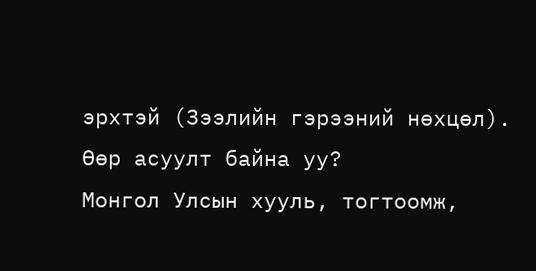эрхтэй (Зээлийн гэрээний нөхцөл).
Өөр асуулт байна уу?
Монгол Улсын хууль, тогтоомж,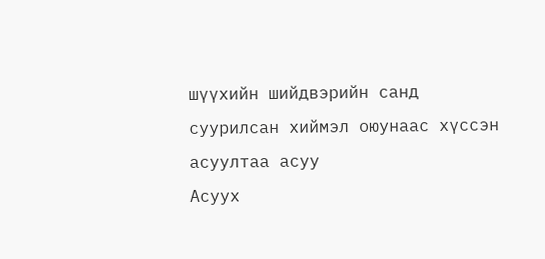шүүхийн шийдвэрийн санд суурилсан хиймэл оюунаас хүссэн асуултаа асуу
Асуух